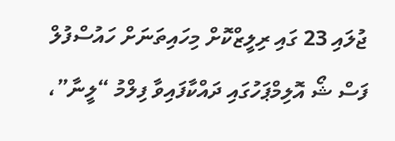ޖުލައި 23 ގައި ރިލީޒްކޮށް މިހައިތަނަށް ހައުސްފުލް ފަސް ޝޯ އޮލިމްޕަހުގައި ދައްކާފައިވާ ފިލްމު “ލީނާ”،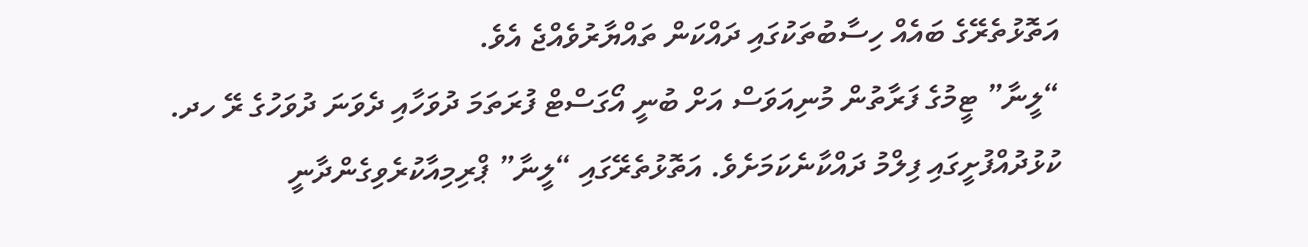އަތޮޅުތެރޭގެ ބައެއް ހިސާބުތަކުގައި ދައްކަން ތައްޔާރުވެއްޖެ އެވެ.
“ލީނާ” ޓީމުގެ ފަރާތުން މުނިއަވަސް އަށް ބުނީ އޯގަސްޓް ފުރަތަމަ ދުވަހާއި ދެވަނަ ދުވަހުގެ ރޭ ހދ. ކުޅުދުއްފުށީގައި ފިލްމު ދައްކާނެކަމަށެވެ. އަތޮޅުތެރޭގައި “ލީނާ” ޕްރިމިއާކުރެވިގެންދާނީ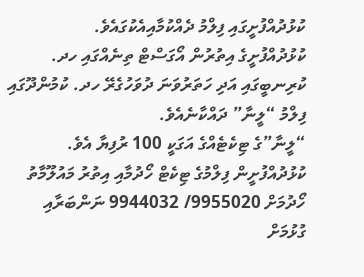ކުޅުދުއްފުށީގައި ފިލްމު ދެއްކުމާއިއެކުގައެވެ.
ކުޅުދުއްފުށީގެ އިތުރުން އޯގަސްޓް ތިނެއްގައި ހދ. ކުރިނބީގައި އަދި ހަތަރުވަނަ ދުވަހުގެރޭ ހދ. ކުމުންދޫގައި ފިލްމު “ލީނާ” ދައްކާނެއެވެ.
“ލީނާ”ގެ ޓިކެޓެއްގެ އަގަކީ 100 ރުފިޔާ އެވެ. ކުޅުދުއްފުށީން ފިލްމުގެ ޓިކެޓް ހޯދުމާއި އިތުރު މައުލޫމާތު ހޯދުމަށް 9955020/ 9944032 ނަންބަރާއި ގުޅުމަށް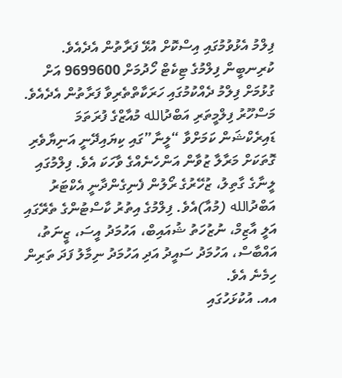ފިލްމު އެޅުވުމުގައި އިސްކޮށް އުޅޭ ފަރާތުން އެދެއެވެ.
ކުރިނބީން ފިލްމުގެ ޓިކެޓް ހޯދުމަށް 9699600 އަށް ގުޅުމަށް ފިލްމު ދެއްކުމުގައި ހަރަކާތްތެރިވާ ފަރާތުން އެދެއެވެ.
މަސްހޫރު ފިލްމީތަރި އަބްދުالله މުއާޒްގެ ފުރަތަމަ ޑައިރެކްޝަން ކަމަށްވާ “ލީނާ”ގައި ކިޔައިދޭނީ އަނިޔާވެރި ގޮތަކަށް މަރާލާ ޒުވާން އަންހެނެއްގެ ވާހަކަ އެވެ. ފިލްމުގައި ލީނާގެ ގާތިލު، ޒުހޭރުގެ ރޯލުން ފެނިގެންދާނީ އެކްޓަރު އަބްދުالله (މުއާ)އެވެ. ފިލްމުގެ އިތުރު ކާސްޓުންގެ ތެރޭގައި އަލީ އާޒިމް، ނުޒުހަތު ޝުއައިބް، އަހުމަދު އީސަ، ޒީނަތު، އައްބާސް، އަހުމަދު ސައީދު އަދި އަހުމަދު ނިމާލު ފަދަ ތަރިން ހިމެނެ އެވެ.
އއ. އުކުޅަހުގައި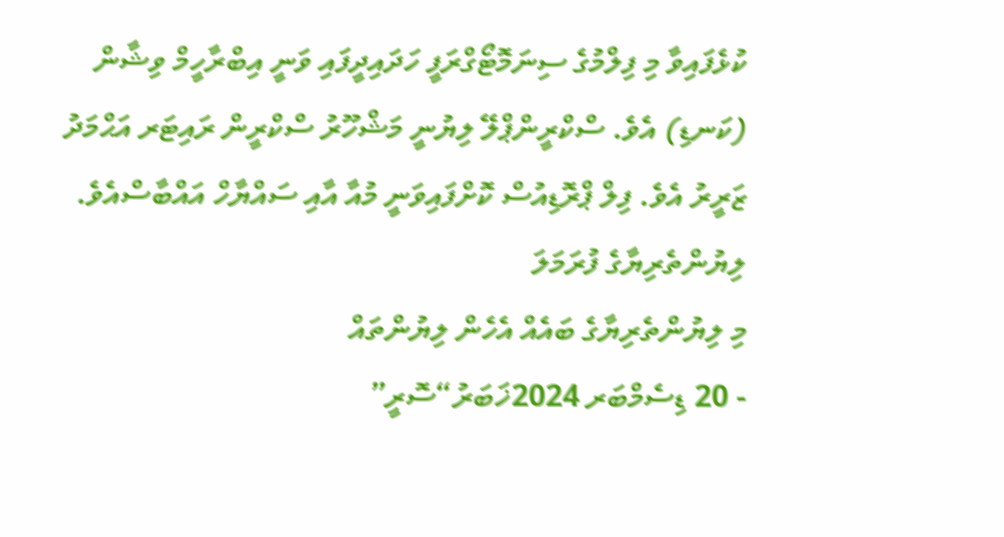ކުޅެފައިވާ މި ފިލްމުގެ ސިނަމޮޓޯގްރަފީ ހަދައިދީފައި ވަނީ އިބްރާހީމް ވިޝާން (ކަނޑި) އެވެ. ސްކްރީންޕްލޭ ލިޔުނީ މަޝްހޫރު ސްކްރީން ރައިޓަރ އަޙްމަދު ޒަރީރު އެވެ. ފިލް ޕްރޮޑިއުސް ކޮށްފައިވަނީ މުއާ އާއި ސައްޔާހް އައްބާސްއެވެ.
ލިޔުންތެރިޔާގެ ފުރަމަލަ
މި ލިޔުންތެރިޔާގެ ބައެއް އެހެން ލިޔުންތައް
- 20 ޑިސެމްބަރ 2024ޚަބަރު“ސޮރީ”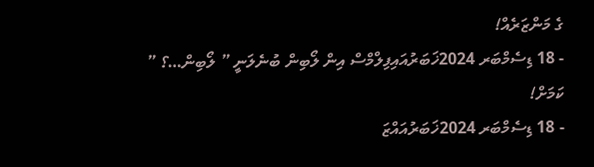ގެ މަންޒަރެއް!
- 18 ޑިސެމްބަރ 2024ޚަބަރުއައިފިލްމްސް އިން ލޯބިން ބުނެލަނީ ” ލޯބިން…؟ ” ކަމަށް!
- 18 ޑިސެމްބަރ 2024ޚަބަރުއައްޒަ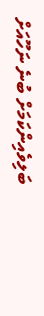ބަލިވެއިންކަމަށް ބުނެ ނަހޫއަށް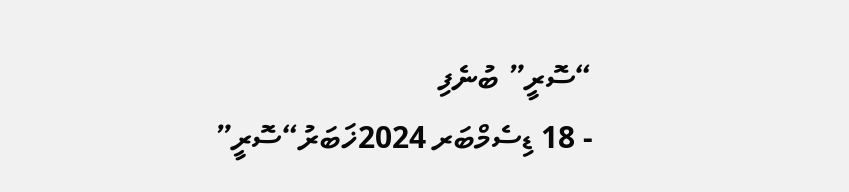“ސޮރީ” ބުނެފި
- 18 ޑިސެމްބަރ 2024ޚަބަރު“ސޮރީ”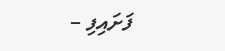ފަށައިފި –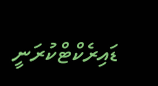ޑައިރެކްޓްކުރަނީ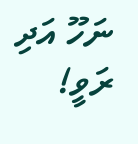ނަހޫ އަދި ރަވީ!